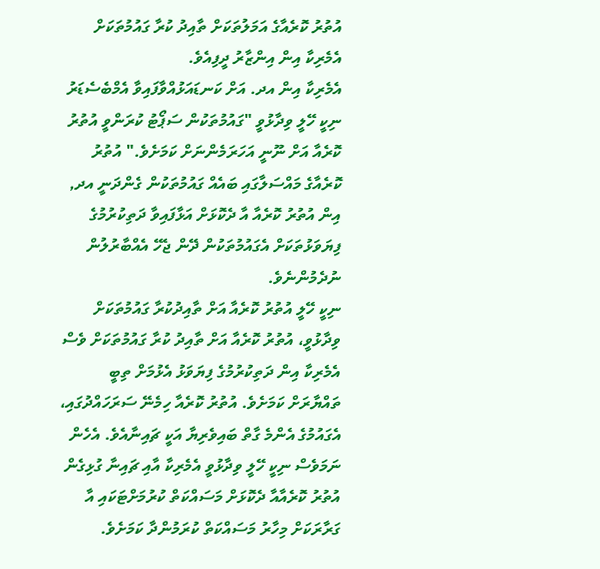އުތުރު ކޮރެއާގެ އަމަލުތަކަށް ތާއިދު ކުރާ ގައުމުތަކަށް އެމެރިކާ އިން އިންޒާރު ދީފިއެވެ.
އެމެރިކާ އިން އދ. އަށް ކަނޑައަޅުއްވާފައިވާ އެމްބެސެޑަރު ނިކީ ހޭލީ ވިދާޅުވީ "ގައުމުތަކުން ސަޕޯޓު ކުރަންވީ އުތުރު ކޮރެއާ އަށް ނޫނީ އަހަރަމެންނަށް ކަމަށެވެ." އުތުރު ކޮރެއާގެ މައްސަލާގައި ބައެއް ގައުމުތަކުން ގެންދަނީ އދ, އިން އުތުރު ކޮރެއާ އާ ދެކޮޅަށް އަޅާފައިވާ ދަތިކުރުމުގެ ފިޔަވަޅުތަކަށް އެގައުމުތަކުން ދޭން ޖެހޭ އެއްބާރުލުން ނުދެމުންނެވެ.
ނިކީ ހޭލީ އުތުރު ކޮރެއާ އަށް ތާއިދުކުރާ ގައުމުތަކަށް ވިދާޅުވީ، އުތުރު ކޮރެއާ އަށް ތާއިދު ކުރާ ގައުމުތަކަށް ވެސް އެމެރިކާ އިން ދަތިކުރުމުގެ ފިޔަވަޅު އެޅުމަށް ތިބީ ތައްޔާރަށް ކަމަށެވެ. އުތުރު ކޮރެއާ ހިމެނޭ ސަރަހައްދުގައި، އެގައުމުގެ އެންމެ ގާތް ބައިވެރިޔާ އަކީ ޗައިނާއެވެ. އެހެން ނަމަވެސް ނިކީ ހޭލީ ވިދާޅުވީ އެމެރިކާ އާއި ޗައިނާ ގުޅިގެން އުތުރު ކޮރެއާއާ ދެކޮޅަށް މަސައްކަތް ކުރުމަށްޓަކައި އާ ގަރާރަކަށް މިހާރު މަސައްކަތް ކުރަމުންދާ ކަމަށެވެ.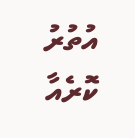އުތުރު ކޮރެއާ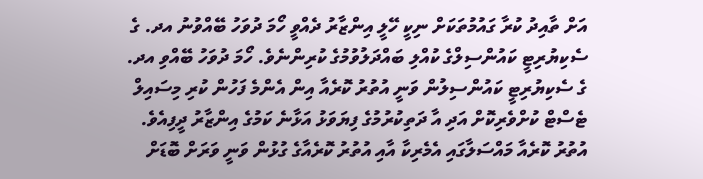އަށް ތާއިދު ކުރާ ގައުމުތަކަށް ނިކީ ހޭލީ އިންޒާރު ދެއްވީ ހޯމަ ދުވަހު ބޭއްވުނު އދ. ގެ ސެކިޔުރިޓީ ކައުންސިލްގެ ކުއްލި ބައްދަލުވުމުގެ ކުރިންނެވެ. ހޯމަ ދުވަހު ބޭއްވި އދ. ގެ ސެކިޔުރިޓީ ކައުންސިލުން ވަނީ އުތުރު ކޮރެއާ އިން އެންމެ ފަހުން ކުރި މިސައިލް ޓެސްޓް ކުށްވެރިކޮށް އަދި އާ ދަތިކުރުމުގެ ފިޔަވަޅު އަޅާނެ ކަމުގެ އިންޒާރު ދީފިއެވެ.
އުތުރު ކޮރެއާ މައްސަލާގައި އެމެރިކާ އާއި އުތުރު ކޮރެއާގެ ގުޅުން ވަނީ ވަރަށް ބޮޑަށް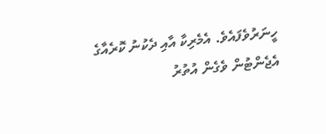ހީނަރުވެފައެވެ. އެމެރިކާ އާއި ދެކުނު ކޮރެއާގެ އެޖެންޓުން ވެގެން އުތުރު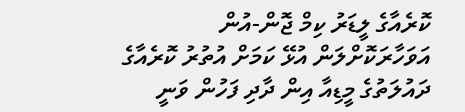ކޮރެއާގެ ލީޑަރު ކިމް ޖޮން-އުން އަވަހާރަކޮށްލަން އުޅޭ ކަމަށް އުތުރު ކޮރެއާގެ ދައުލަތުގެ މީޑިއާ އިން ދާދި ފަހުން ވަނީ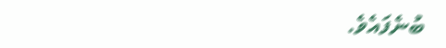ބުނެފައެވެ.